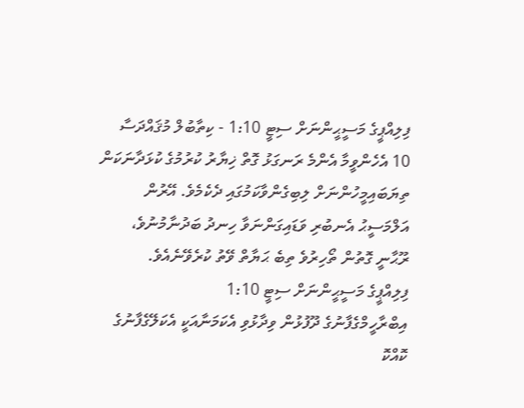ފިލިއްޕީގެ މަސީޙީންނަށް ސިޓީ 1:10 - ކިތާބުލް މުޤައްދަސާ
10 އެހެންވީމާ އެންމެ ރަނގަޅު ގޮތް ޚިޔާރު ކުރުމުގެ ކުޅަދާނަކަން ތިޔަބައިމީހުންނަށް ލިބިގެންވާކަމުގައި ދެކެމެވެ. އޭރުން އަލްމަސީޙު އެނބުރި ވަޑައިގަންނަވާ ހިނދު ބަދުނާމުނުވެ، ރޫޙާނީ ގޮތުން ތޯހިރުވެ ތިބެ ޙަޔާތް ވޭތު ކުރެވޭނެއެވެ.
ފިލިއްޕީގެ މަސީޙީންނަށް ސިޓީ 1:10
އިބްރާހީމްގެފާނުގެ ދޫފުޅުން ވިދާޅުވި އެކަމަނާއަކީ އެކަލޭގެފާނުގެ ކޮއްކޮ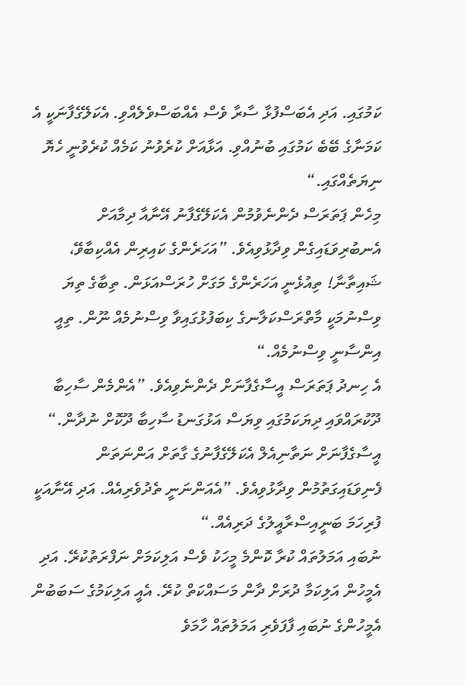ކަމުގައި. އަދި އެބަސްފުޅާ ސާރާ ވެސް އެއްބަސްވެލެއްވި. އެކަލޭގެފާނަކީ އެ ކަމަނާގެ ބޭބެ ކަމުގައި ބުނުއްވި. އަޅާއަށް ކުރެވުނު ކަމެއް ކުރެވުނީ ހެޔޮ ނިޔަތެއްގައި.“
މިހެން ޕަތަރަސް ދެންނެވުމުން އެކަލޭގެފާނު އޭނާއާ ދިމާއަށް އެނބުރިވަޑައިގެން ވިދާޅުވިއެވެ. ”އަހަރެންގެ ކައިރިން އެއްކިބާވޭ، ޝައިތާނާ! ތިއުޅެނީ އަހަރެންގެ މަގަށް ހުރަސްއަޅަން. ތިބާގެ ތިޔަ ވިސްނުމަކީ މާތްރަސްކަލާނގެ ކިބަފުޅުގައިވާ ވިސްނުމެއް ނޫން. ތިއީ އިންސާނީ ވިސްނުމެއް.“
އެ ހިނދު ޕަތަރަސް އީސާގެފާނަށް ދެންނެވިއެވެ. ”އެންމެން ސާހިބާ ދޫކުރައްވައި ދިޔަކަމުގައި ވިޔަސް އަޅުގަނޑު ސާހިބާ ދޫކޮށް ނުދާން.“
އީސާގެފާނަށް ނަތާނިއެލް އެކަލޭގެފާނުގެ ގާތަށް އަންނަތަން ފެނިވަޑައިގަތުމުން ވިދާޅުވިއެވެ. ”އެއަންނަނީ ތެދުވެރިއެއް. އަދި އޭނާއަކީ ފުރިހަމަ ބަނީއިސްރާއީލުގެ ދަރިއެއް.“
ނުބައި އަމަލުތައް ކުރާ ކޮންމެ މީހަކު ވެސް އަލިކަމަށް ނަފްރަތުކުރޭ. އަދި އެމީހުން އަލިކަމާ ދުރަށް ދާން މަސައްކަތް ކުރޭ. އެއީ އަލިކަމުގެ ސަބަބުން އެމީހުންގެ ނުބައި ފާފަވެރި އަމަލުތައް ހާމަވެ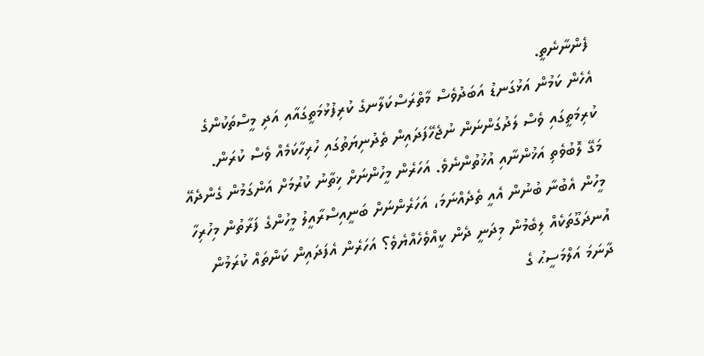ފެންނާނެތީ.
އެހެން ކަމުން އަޅުގަނޑު އަބަދުވެސް މާތްރަސްކަލާނގެ ކުރިފުޅުމަތީގައާއި އަދި މީސްތަކުންގެ ކުރިމަތީގައި ވެސް ލަދުގަންނަން ނުޖެހޭފަދައިން ތެދުނިޔަތުގައި ހުރިހާކަމެއް ވެސް ކުރަން.
މަގޭ ލޮބުވެތި އަޚުންނާއި އުޚުތުންނެވެ. އަހަރެން މީހުންނަށް ޚިތާނު ކުރުމަށް އަންގަމުން ގެންދެއޭ މީހުން އެބުނާ ބުނުން އެއީ ތެދެއްނަމަ، އަހަރެންނަށް ބަނީއިސްރާއީލު މީހުންގެ ފަރާތުން މިހުރިހާ އުނދަގޫތަކެއް ލިބެމުން މިދަނީ ދެން ކީއްވެހެއްޔެވެ؟ އަހަރެން އެފަދައިން ކަންތައް ކުރަމުން ދާނަމަ އަލްމަސީޙު ގެ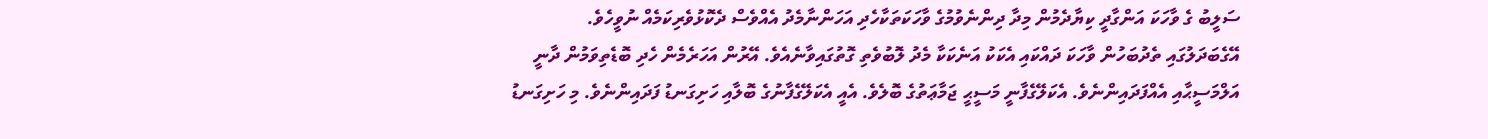ސަލީބު ގެ ވާހަކަ އަންގާދީ ކިޔާދެމުން މިދާ ދިންނެވުމުގެ ވާހަކަތަކާހެދި އަހަންނާމެދު އެއްވެސް ދެކޮޅުވެރިކަމެއް ނުވީހެވެ.
އޭގެބަދަލުގައި ތެދުބަހުން ވާހަކަ ދައްކައި އެކަކު އަނެކަކާ މެދު ލޮބުވެތި ގޮތުގައިވާނެއެވެ. އޭރުން އަހަރެމެން ހެދި ބޮޑެތިވަމުން ދާނީ އަލްމަސީޙާއި އެއްފަދައިންނެވެ. އެކަލޭގެފާނީ މަސީޙީ ޖަމާޢަތުގެ ބޮލެވެ. އެއީ އެކަލޭގެފާނުގެ ބޮލާއި ހަށިގަނޑު ފަދައިންނެވެ. މި ހަށިގަނޑު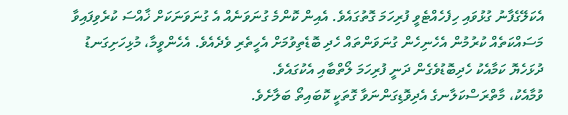އެކަލޭގެފާނު ގުޅުވައި ހިފެހެއްޓެވީ ފުރިހަމަ ގޮތުގައެވެ. އެއިން ކޮންމެ ގުނަވަނެއް އެ ގުނަވަނަކަށް ޚާއްސަ ކުރެވިފައިވާ މަސައްކަތެއް ކުރުމުން އެހެނިހެން ގުނަވަންތައް ހެދި ބޮޑެތިވުމަށް އެހީތެރި ވެދެއެވެ. އެހެންވީމާ، މުޅިހަށިގަނޑު ދުޅަހެޔޮ ކަމާއެކު ހެދިބޮޑުވެގެން ދަނީ ފުރިހަމަ ލޯތްބާއި އެކުގައެވެ.
ވުމާއެކު، މާތްރަސްކަލާނގެ އެދިވޮޑިގަންނަވާ ގޮތަކީ ކޮބައިތޯ ބަލާށެވެ.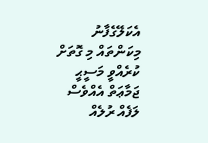އެކަލޭގެފާނު މިކަންތައް މި ގޮތަށް ކުރެއްވީ މަސީޙީ ޖަމާޢަތް އެއްވެސް ލަފެއް ރުލެއް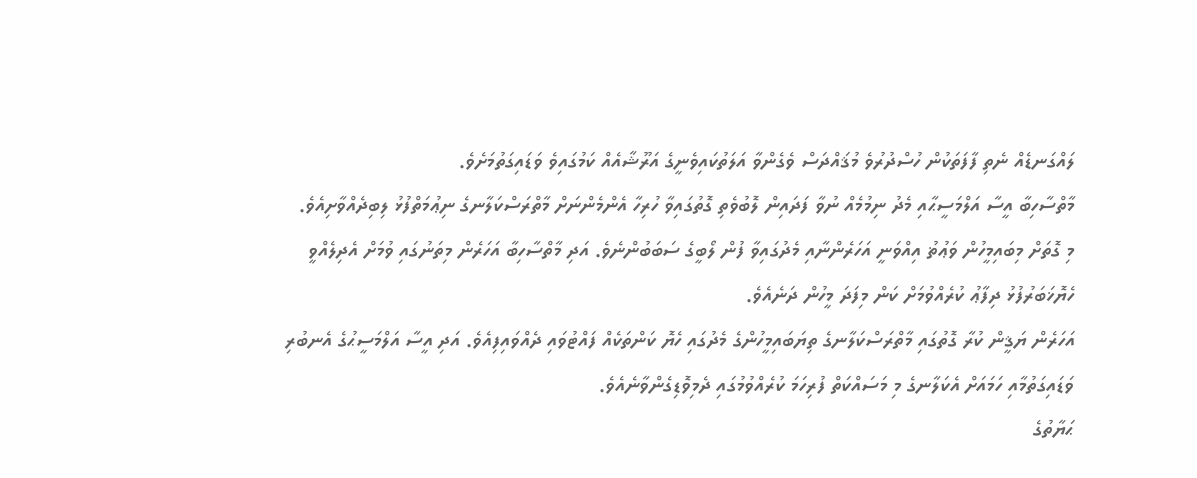ލައްގަނޑެއް ނެތި ފާފަތަކުން ހުސްދުރުވެ މުޤައްދަސް ވެގެންވާ އަލަތުކައިވެނީގެ އަރޫޝާއެއް ކަމުގައިވެ ވަޑައިގަތުމަށެވެ.
މާތްސާހިބާ އީސާ އަލްމަސީޙާއި މެދު ނިމުމެއް ނުވާ ފަދައިން ލޮބުވެތި ގޮތުގައިވާ ހުރިހާ އެންމެންނަށް މާތްރަސްކަލާނގެ ނިޢުމަތްފުޅު ލިބިދެއްވާށިއެވެ.
މި ގޮތަށް މިބައިމީހުން ވަޢުޡު އިއްވަނީ އަހަރެންނާއި މެދުގައިވާ ފުން ލޯބީގެ ސަބަބުންނެވެ. އަދި މާތްސާހިބާ އަހަރެން މިތަނުގައި ވުމަށް އެދިލެއްވީ ހެޔޮޚަބަރުފުޅު ދިފާޢު ކުރެއްވުމަށް ކަން މިފަދަ މީހުން ދަނެއެވެ.
އަހަރެން ޔަޤީން ކުރާ ގޮތުގައި މާތްރަސްކަލާނގެ ތިޔަބައިމީހުންގެ މެދުގައި ހެޔޮ ކަންތަކެއް ފައްޓުވައި ދެއްވައިފިއެވެ. އަދި އީސާ އަލްމަސީޙުގެ އެނބުރި ވަޑައިގަތުމާއި ހަމައަށް އެކަލާނގެ މި މަސައްކަތް ފުރިހަމަ ކުރެއްވުމުގައި ދެމިވޮޑިގެންވާނެއެވެ.
ޙަޔާތުގެ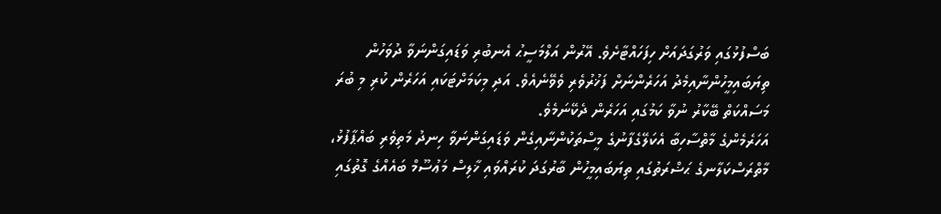ބަސްފުޅުގައި ވަރުގަދައަށް ހިފަހައްޓާށެވެ. އޭރުން އަލްމަސީޙު އެނބުރި ވަޑައިގަންނަވާ ދުވަހުން ތިޔަބައިމީހުންނާއިމެދު އަހަރެންނަށް ފަޚުރުވެރި ވެވޭނެއެވެ. އަދި މިކަމަށްޓަކައި އަހަރެން ކުރި މި ބުރަ މަސައްކަތް ބޭކާރު ނުވާ ކަމުގައި އަހަރެން ދެކޭނަމެވެ.
އަހަރެމެންގެ މާތްސާހިބާ އެކަލޭގެފާނުގެ މީސްތަކުންނާއިގެން ވަޑައިގަންނަވާ ހިނދު މަތިވެރި ބައްޕާފުޅު، މާތްރަސްކަލާނގެ ޙަޟްރަތުގައި ތިޔަބައިމީހުން ބާރުގަދަ ކުރައްވައި ޚާލިސް މަޢުސޫމް ބައެއްގެ ގޮތުގައި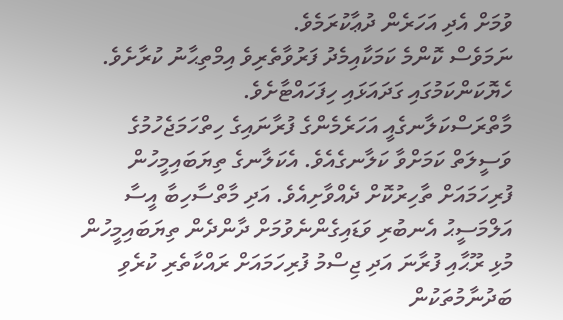ވުމަށް އެދި އަހަރެން ދުޢާކުރަމެވެ.
ނަމަވެސް ކޮންމެ ކަމަކާއިމެދު ފަރުވާތެރިވެ އިމްތިޙާނު ކުރާށެވެ. ހެޔޮކަންކަމުގައި ގަދައަޅައި ހިފަހައްޓާށެވެ.
މާތްރަސްކަލާނގެއީ އަހަރެމެންގެ ފުރާނައިގެ ހިތްހަމަޖެހުމުގެ ވަސީލަތް ކަމަށްވާ ކަލާނގެއެވެ. އެކަލާނގެ ތިޔަބައިމީހުން ފުރިހަމައަށް ތާހިރުކޮށް ދެއްވާށިއެވެ. އަދި މާތްސާހިބާ އީސާ އަލްމަސީޙު އެނބުރި ވަޑައިގެންނެވުމަށް ދާންދެން ތިޔަބައިމީހުން މުޅި ރޫޙާއި ފުރާނަ އަދި ޖިސްމު ފުރިހަމައަށް ރައްކާތެރި ކުރެވި ބަދުނާމުތަކުން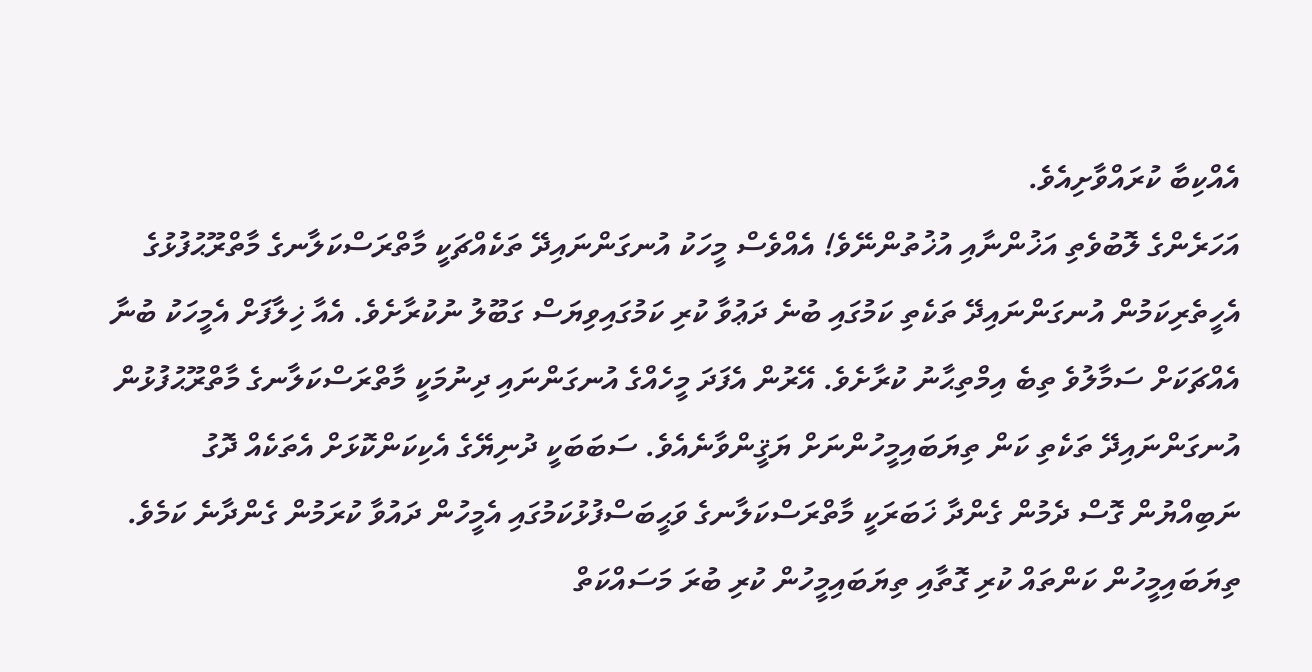އެއްކިބާ ކުރައްވާށިއެވެ.
އަހަރެންގެ ލޮބުވެތި އަޚުންނާއި އުޚުތުންނޭވެ! އެއްވެސް މީހަކު އުނގަންނައިދޭ ތަކެއްޗަކީ މާތްރަސްކަލާނގެ މާތްރޫޙުފުޅުގެ އެހީތެރިކަމުން އުނގަންނައިދޭ ތަކެތި ކަމުގައި ބުނެ ދަޢުވާ ކުރި ކަމުގައިވިޔަސް ގަބޫލު ނުކުރާށެވެ. އެއާ ޚިލާފަށް އެމީހަކު ބުނާ އެއްޗަކަށް ސަމާލުވެ ތިބެ އިމްތިޙާނު ކުރާށެވެ. އޭރުން އެފަދަ މީހެއްގެ އުނގަންނައި ދިނުމަކީ މާތްރަސްކަލާނގެ މާތްރޫޙުފުޅުން އުނގަންނައިދޭ ތަކެތި ކަން ތިޔަބައިމީހުންނަށް ޔަޤީންވާނެއެވެ. ސަބަބަކީ ދުނިޔޭގެ އެކިކަންކޮޅަށް އެތަކެއް ދޮގު ނަބިއްޔުން ގޮސް ދެމުން ގެންދާ ޚަބަރަކީ މާތްރަސްކަލާނގެ ވަޙީބަސްފުޅުކަމުގައި އެމީހުން ދައުވާ ކުރަމުން ގެންދާނެ ކަމެވެ.
ތިޔަބައިމީހުން ކަންތައް ކުރި ގޮތާއި ތިޔަބައިމީހުން ކުރި ބުރަ މަސައްކަތް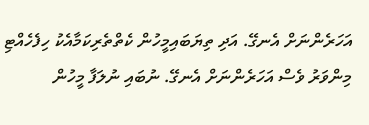އަހަރެންނަށް އެނގޭ. އަދި ތިޔަބައިމީހުން ކެތްތެރިކަމާއެކު ހިފެހެއްޓި މިންވަރު ވެސް އަހަރެންނަށް އެނގޭ. ނުބައި ނުލަފާ މީހުން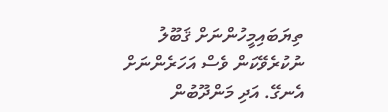ތިޔަބައިމީހުންނަށް ޤަބޫލު ނުކުރެވޭކަން ވެސް އަހަރެންނަށް އެނގޭ. އަދި މަންދޫބުން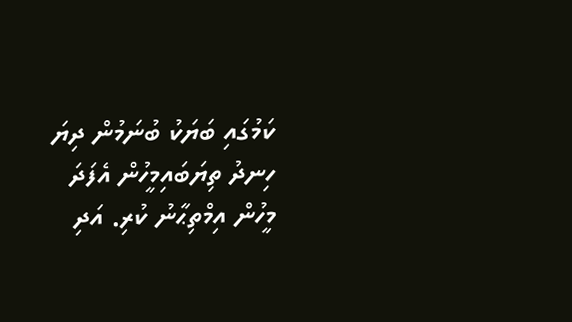ކަމުގައި ބަޔަކު ބުނަމުން ދިޔަ ހިނދު ތިޔަބައިމީހުން އެފަދަ މީހުން އިމްތިޙާނު ކުރި. އަދި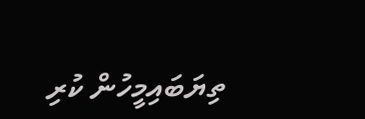ތިޔަބައިމީހުން ކުރި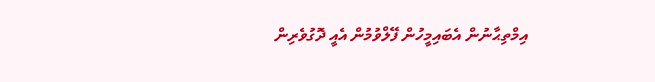އިމްތިޙާނުން އެބައިމީހުން ފޭލްވުމުން އެއީ ދޮގުވެރިން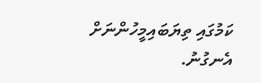ކަމުގައި ތިޔަބައިމީހުންނަށް އެނގުނު.